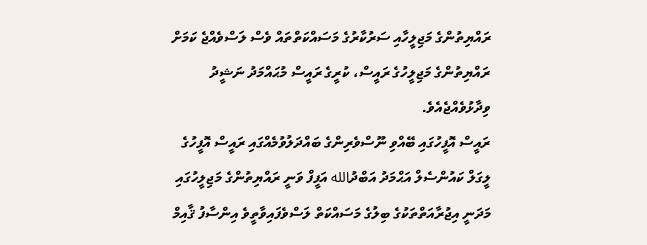ރައްޔިތުންގެ މަޖިލީހާއި ސަރުކާރުގެ މަސައްކަތްތައް ވެސް ލަސްވެއްޖެ ކަމަށް ރައްޔިތުންގެ މަޖިލީހުގެ ރައީސް، ކުރީގެ ރައީސް މުޙައްމަދު ނަޝީދު ވިދާޅުވެއްޖެއެވެ.
ރައީސް އޮފީހުގައި ބޭއްވި ނޫސްވެރިންގެ ބައްދަލުވުމެއްގައި ރައީސް އޮފީހުގެ ލީގަލް ކައުންސެލް އަޙްމަދު އަބްދުالله އަފީފް ވަނީ ރައްޔިތުންގެ މަޖިލީހުގައި މަދަނީ އިޖުރާއަތްތަކުގެ ބިލުގެ މަސައްކަތް ލަސްވެފައިވާތީވެ އިންސާފު ޤާއިމް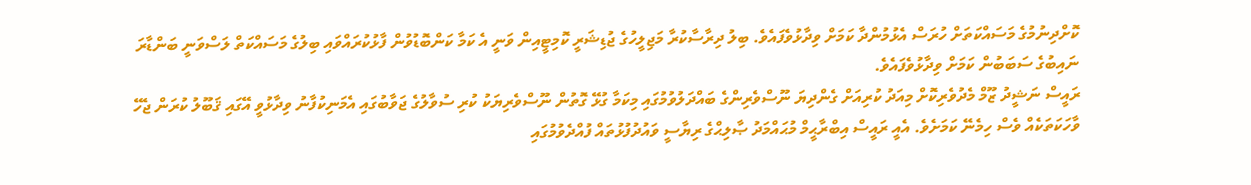ކޮށްދިނުމުގެ މަސައްކަތަށް ހުރަސް އެޅުމުންދާ ކަމަށް ވިދާޅުވެފައެވެ. ބިލު ދިރާސާކުރާ މަޖިލީހުގެ ޖުޑިޝަރީ ކޮމިޓީއިން ވަނީ އެ ކަމާ ކަންބޮޑުވުން ފާޅުކުރައްވައި ބިލުގެ މަސައްކަތް ލަސްވަނީ ބަންޑާރަ ނައިބުގެ ސަބަބުން ކަމަށް ވިދާޅުވެފައެވެ.
ރައީސް ނަޝީދު ޒޫމް މެދުވެރިކޮށް މިއަދު ކުރިއަށް ގެންދިޔަ ނޫސްވެރިންގެ ބައްދަލުވުމުގައި މިކަމާ ގުޅޭ ގޮތުން ނޫސްވެރިޔަކު ކުރި ސުވާލުގެ ޖަވާބުގައި އެމަނިކުފާނު ވިދާޅުވީ އޭގައި ޤަބޫލު ކުރަން ޖެހޭ ވާހަކަތަކެއް ވެސް ހިމެނޭ ކަމަށެވެ. އެއީ ރައީސް އިބްރާޙީމް މުޙައްމަދު ޞާލިޙްގެ ރިޔާސީ ވައުދުފުޅުތައް ފުއްދެވުމުގައި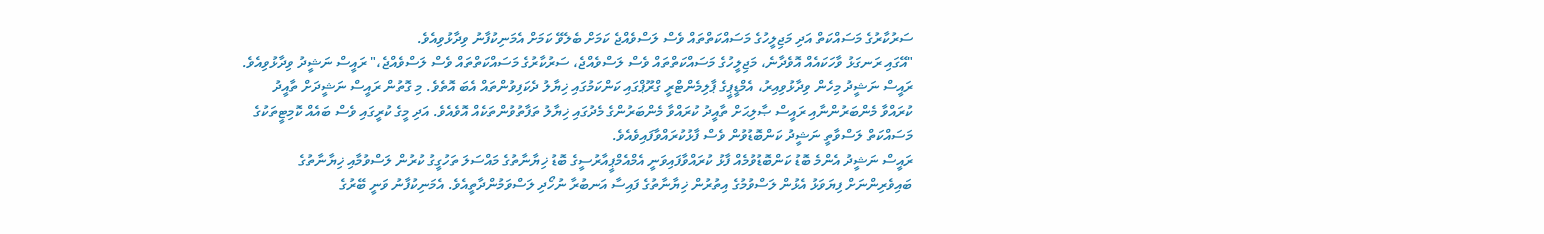ސަރުކާރުގެ މަސައްކަތް އަދި މަޖިލީހުގެ މަސައްކަތްތައް ވެސް ލަސްވެއްޖެ ކަމަށް ބެލެވޭ ކަމަށް އެމަނިކުފާނު ވިދާޅުވިއެވެ.
"އޭގައި ރަނގަޅު ވާހަކައެއް އޮވެދާނެ، މަޖިލީހުގެ މަސައްކަތްތައް ވެސް ލަސްވެއްޖެ، ސަރުކާރުގެ މަސައްކަތްތައް ވެސް ލަސްވެއްޖެ،" ރައީސް ނަޝީދު ވިދާޅުވިއެވެ.
ރައީސް ނަޝީދު މިހެން ވިދާޅުވިއިރު، އެމްޑީޕީގެ ޕާލިމެންޓްރީ ގްރޫޕްގައި ކަންކަމުގައި ޚިޔާލު ދެކަފިވުންތައް އެބަ އޮތެވެ. މި ގޮތުން ރައީސް ނަޝީދަށް ތާއީދު ކުރައްވާ މެންބަރުންނާއި ރައީސް ޞާލިޙަށް ތާއީދު ކުރައްވާ މެންބަރުންގެ މެދުގައި ޚިޔާލު ތަފާތުވުންތަކެއް އޮވެއެވެ. އަދި މީގެ ކުރީގައި ވެސް ބައެއް ކޮމިޓީތަކުގެ މަސައްކަތް ލަސްވާތީ ނަޝީދު ކަންބޮޑުވުން ވެސް ފާޅުކުރައްވާފައިވެއެވެ.
ރައީސް ނަޝީދު އެންމެ ބޮޑު ކަންބޮޑުވުމެއް ފާޅު ކުރައްވާފައިވަނީ އެމްއެމްޕީއާރުސީގެ ބޮޑު ޚިޔާނާތުގެ މައްސަލަ ތަހުގީގު ކުރުން ލަސްވުމާއި ޚިޔާނާތުގެ ބައިވެރިންނަށް ފިޔަވަޅު އެޅުން ލަސްވުމުގެ އިތުރުން ޚިޔާނާތުގެ ފައިސާ އަނބުރާ ނުހޯދި ލަސްވަމުންދާތީއެވެ. އެމަނިކުފާނު ވަނީ ބޭރުގެ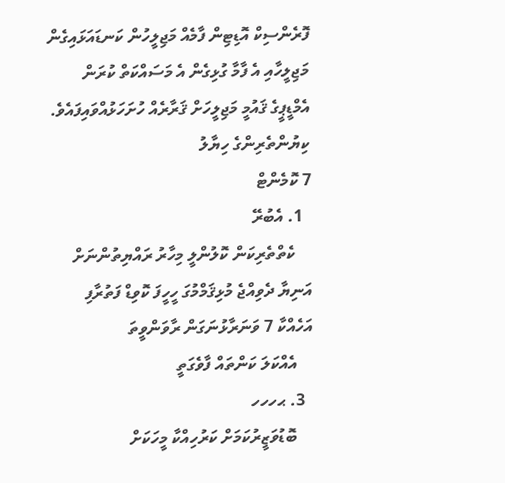ފޮރެންސިކް އޮޑިޓިން ފާމެއް މަޖިލީހުން ކަނޑައަޅައިގެން މަޖިލީހާއި އެ ފާމާ ގުޅިގެން އެ މަސައްކަތް ކުރަން އެމްޑީޕީގެ ޤައުމީ މަޖިލީހަށް ޤަރާރެއް ހުށަހަޅުއްވައިފައެވެ.
ކިޔުންތެރިންގެ ހިޔާލު
7 ކޮމެންޓް
  1. އެބުރޭ
    ކެތްތެރިކަން ކޮލުންލީ މިހާރު ރައްޔިތުންނަށް އަނިޔާ ދެވިއްޖެ މުޅިޤަމްމުގަ ހީހީފަ ކޮވިޑް ފަތުރާފި އަހެއްކާ 7 ވަނަރާޅުނަގަން ރާވަންވީތަ
    އެއްކަލަ ކަންތައް ފާވެގަތީ
  3. ޙހހހ
    ބޮޑުވަޒީރުކަމަށް ކަރުހިއްކާ މީހަކަށް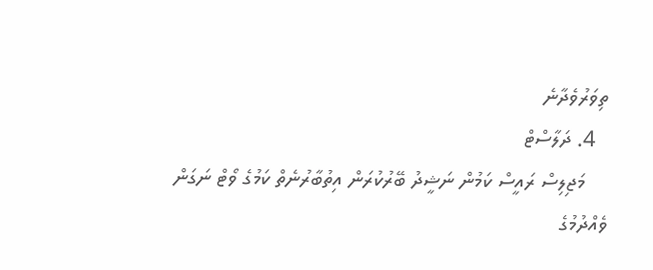ތިވަރުވެދާނެ
  4. ދަލާސްޓް
    މަޖިލިސް ރައީސް ކަމުން ނަޝީދު ބޭރުކުރަން އިތުބާރުނެތް ކަމުގެ ވޯޓް ނަގަން ވެއްދުމުގެ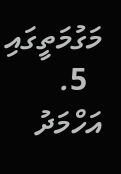މަގުމަތީގައި
  5. އަހްމަދު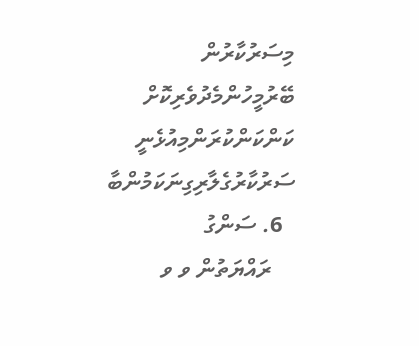މިސަރުކާރުން ބޭރުމީހުންމެދުވެރިކޮށް ކަންކަންކުރަންމިއުޅެނީ ސަރުކާރުގެލާރިގިނަކަމުންބާ
  6. ސަންގު
    ރައްޔަތުން ވ ވ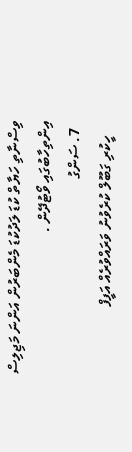ވިސްނާތި ހަޔާތް ކުޑަ ލަދުކުޑަ މެންބަރުން އަންނަ މަޖިލިސް އިންތިހާބުގައި ވޯޓުދޭން .
  7. ސަންގު
    ހީކުރި ގަބޫލް ކުރެވުނު ވަރައްވުރެއް އަފީފް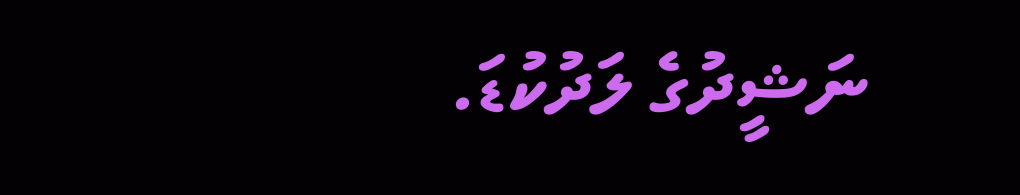ނަޝީދުގެ ލަދުކުޑަ.